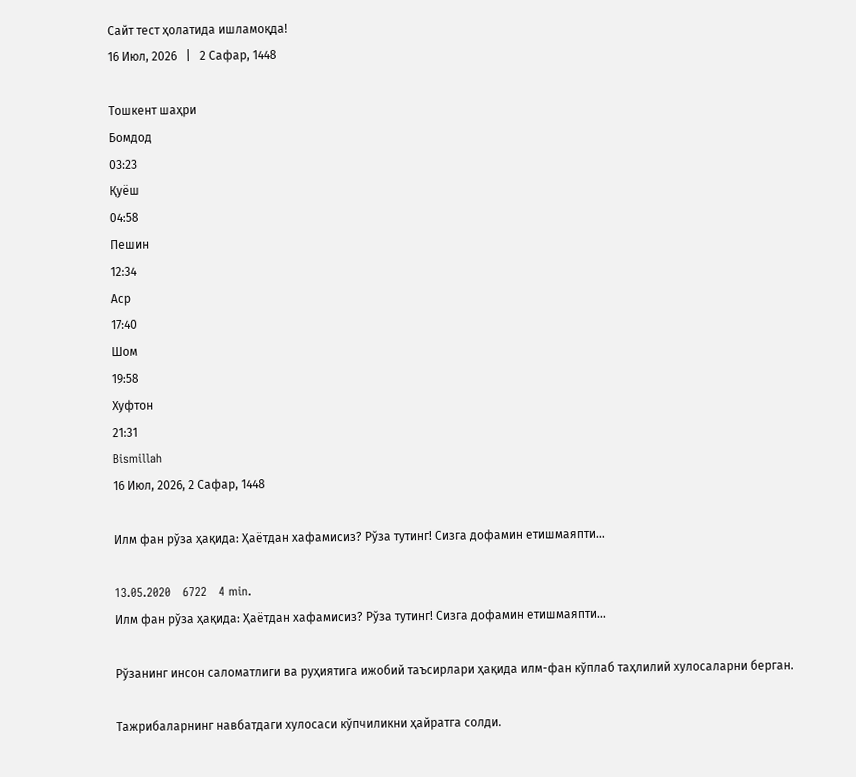Сайт тест ҳолатида ишламоқда!
16 Июл, 2026   |   2 Сафар, 1448

Тошкент шаҳри
Бомдод
03:23
Қуёш
04:58
Пешин
12:34
Аср
17:40
Шом
19:58
Хуфтон
21:31
Bismillah
16 Июл, 2026, 2 Сафар, 1448

Илм фан рўза ҳақида: Ҳаётдан хафамисиз? Рўза тутинг! Сизга дофамин етишмаяпти...

13.05.2020   6722   4 min.
Илм фан рўза ҳақида: Ҳаётдан хафамисиз? Рўза тутинг! Сизга дофамин етишмаяпти...

Рўзанинг инсон саломатлиги ва руҳиятига ижобий таъсирлари ҳақида илм-фан кўплаб таҳлилий хулосаларни берган.

Тажрибаларнинг навбатдаги хулосаси кўпчиликни ҳайратга солди.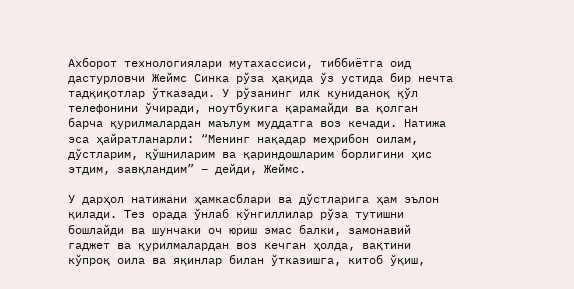Ахборот технологиялари мутахассиси, тиббиётга оид дастурловчи Жеймс Синка рўза ҳақида ўз устида бир нечта тадқиқотлар ўтказади. У рўзанинг илк куниданоқ қўл телефонини ўчиради, ноутбукига қарамайди ва қолган барча қурилмалардан маълум муддатга воз кечади. Натижа эса ҳайратланарли: “Менинг нақадар меҳрибон оилам, дўстларим, қўшниларим ва қариндошларим борлигини ҳис этдим, завқландим” – дейди, Жеймс.

У дарҳол натижани ҳамкасблари ва дўстларига ҳам эълон қилади. Тез орада ўнлаб кўнгиллилар рўза тутишни бошлайди ва шунчаки оч юриш эмас балки, замонавий гаджет ва қурилмалардан воз кечган ҳолда, вақтини кўпроқ оила ва яқинлар билан ўтказишга, китоб ўқиш,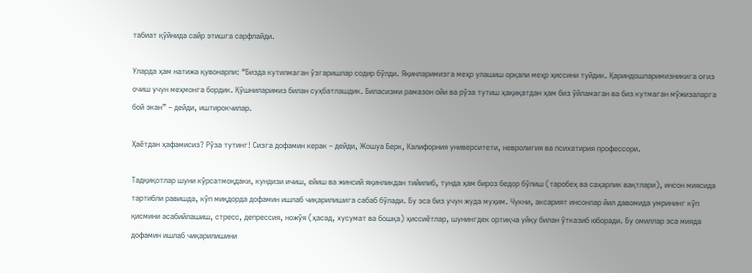табиат қўйнида сайр этишга сарфлайди.

Уларда ҳам натижа қувонарли: “Бизда кутилмаган ўзгаришлар содир бўлди. Яқинларимизга меҳр улашиш орқали меҳр ҳиссини туйдик. Қариндошларимизникига оғиз очиш учун меҳмонга бордик. Қўшниларимиз билан суҳбатлашдик. Биласизми рамазон ойи ва рўза тутиш ҳақиқатдан ҳам биз ўйламаган ва биз кутмаган мўжизаларга бой экан” – дейди, иштирокчилар.

Ҳаётдан ҳафамисиз? Рўза тутинг! Сизга дофамин керак – дейди, Жошуа Берк, Калифорния университети, невролигия ва психатирия профессори.

Тадқиқотлар шуни кўрсатмоқдаки, кундизи ичиш, ейиш ва жинсий яқинликдан тийилиб, тунда ҳам бироз бедор бўлиш (таробеҳ ва саҳарлик вақтлари), инсон миясида тартибли равишда, кўп миқдорда дофамин ишлаб чиқарилишига сабаб бўлади. Бу эса биз учун жуда муҳим. Чукни, аксарият инсонлар йил давомида умрининг кўп қисмини асабийлашиш, стресс, депрессия, ножўя (ҳасад, хусумат ва бошқа) ҳиссиётлар, шунингдек ортиқча уйқу билан ўтказиб юборади. Бу омиллар эса мияда дофамин ишлаб чиқарилишини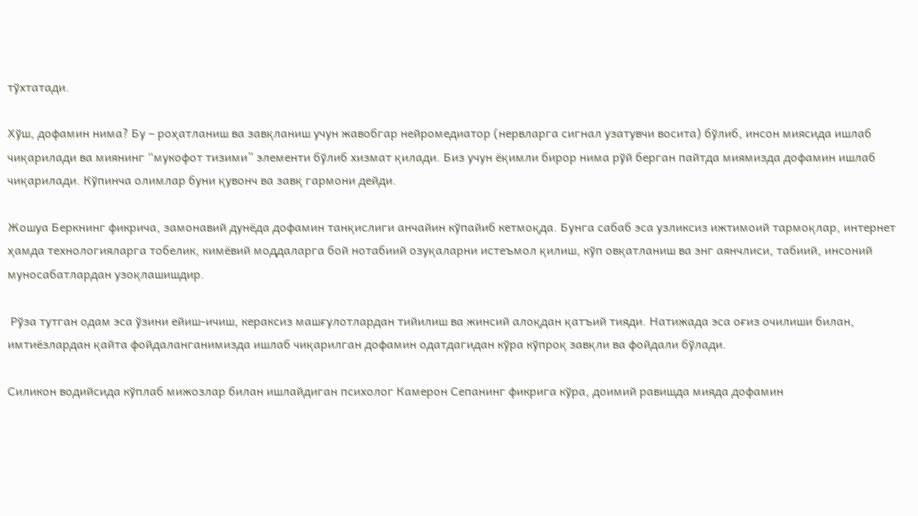тўхтатади.

Хўш, дофамин нима? Бу – роҳатланиш ва завқланиш учун жавобгар нейромедиатор (нервларга сигнал узатувчи восита) бўлиб, инсон миясида ишлаб чиқарилади ва миянинг “мукофот тизими” элементи бўлиб хизмат қилади. Биз учун ёқимли бирор нима рўй берган пайтда миямизда дофамин ишлаб чиқарилади. Кўпинча олимлар буни қувонч ва завқ гармони дейди.

Жошуа Беркнинг фикрича, замонавий дунёда дофамин танқислиги анчайин кўпайиб кетмоқда. Бунга сабаб эса узликсиз ижтимоий тармоқлар, интернет ҳамда технологияларга тобелик, кимёвий моддаларга бой нотабиий озуқаларни истеъмол қилиш, кўп овқатланиш ва энг аянчлиси, табиий, инсоний муносабатлардан узоқлашишдир.

 Рўза тутган одам эса ўзини ейиш-ичиш, кераксиз машғулотлардан тийилиш ва жинсий алоқдан қатъий тияди. Натижада эса оғиз очилиши билан, имтиёзлардан қайта фойдаланганимизда ишлаб чиқарилган дофамин одатдагидан кўра кўпроқ завқли ва фойдали бўлади.

Силикон водийсида кўплаб мижозлар билан ишлайдиган психолог Камерон Сепанинг фикрига кўра, доимий равишда мияда дофамин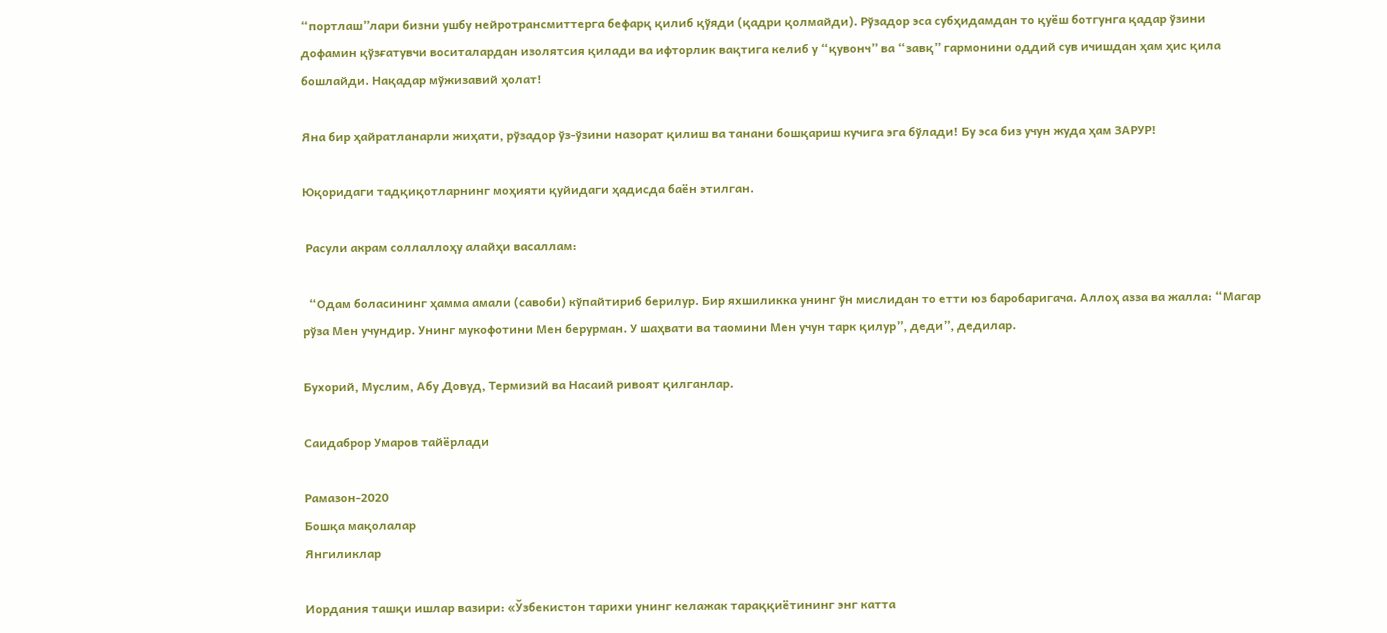“портлаш”лари бизни ушбу нейротрансмиттерга бефарқ қилиб қўяди (қадри қолмайди). Рўзадор эса субҳидамдан то қуёш ботгунга қадар ўзини дофамин қўзғатувчи воситалардан изолятсия қилади ва ифторлик вақтига келиб у “қувонч” ва “завқ” гармонини оддий сув ичишдан ҳам ҳис қила бошлайди. Нақадар мўжизавий ҳолат!

Яна бир ҳайратланарли жиҳати, рўзадор ўз-ўзини назорат қилиш ва танани бошқариш кучига эга бўлади! Бу эса биз учун жуда ҳам ЗАРУР!

Юқоридаги тадқиқотларнинг моҳияти қуйидаги ҳадисда баён этилган.

 Расули акрам соллаллоҳу алайҳи васаллам:

  “Одам боласининг ҳамма амали (савоби) кўпайтириб берилур. Бир яхшиликка унинг ўн мислидан то етти юз баробаригача. Аллоҳ азза ва жалла: “Магар рўза Мен учундир. Унинг мукофотини Мен берурман. У шаҳвати ва таомини Мен учун тарк қилур”, деди”, дедилар.

Бухорий, Муслим, Абу Довуд, Термизий ва Насаий ривоят қилганлар.

Саидаброр Умаров тайёрлади

Рамазон-2020
Бошқа мақолалар
Янгиликлар

Иордания ташқи ишлар вазири: «Ўзбекистон тарихи унинг келажак тараққиётининг энг катта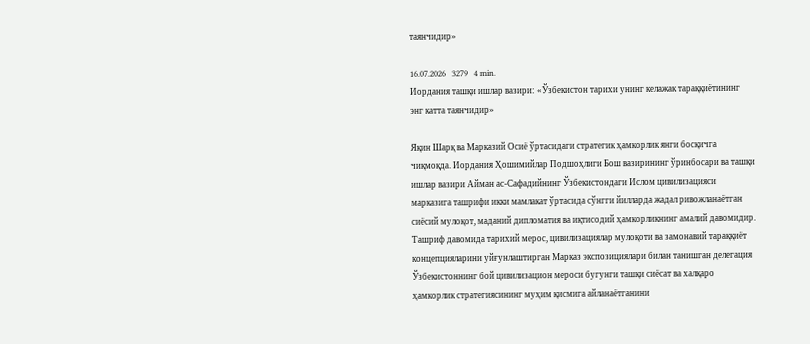таянчидир»

16.07.2026   3279   4 min.
Иордания ташқи ишлар вазири: «Ўзбекистон тарихи унинг келажак тараққиётининг энг катта таянчидир»

Яқин Шарқ ва Марказий Осиё ўртасидаги стратегик ҳамкорлик янги босқичга чиқмоқда. Иордания Ҳошимийлар Подшоҳлиги Бош вазирининг ўринбосари ва ташқи ишлар вазири Айман ас-Сафадийнинг Ўзбекистондаги Ислом цивилизацияси марказига ташрифи икки мамлакат ўртасида сўнгги йилларда жадал ривожланаётган сиёсий мулоқот, маданий дипломатия ва иқтисодий ҳамкорликнинг амалий давомидир. Ташриф давомида тарихий мерос, цивилизациялар мулоқоти ва замонавий тараққиёт концепцияларини уйғунлаштирган Марказ экспозициялари билан танишган делегация Ўзбекистоннинг бой цивилизацион мероси бугунги ташқи сиёсат ва халқаро ҳамкорлик стратегиясининг муҳим қисмига айланаётганини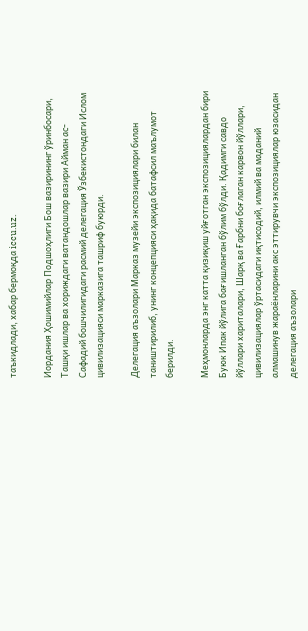таъкидлади, хабар бермоқда iccu.uz.

Иордания Ҳошимийлар Подшоҳлиги Бош вазирининг ўринбосари, Ташқи ишлар ва хориждаги ватандошлар вазири Айман ас-Сафадий бошчилигидаги расмий делегация Ўзбекистондаги Ислом цивилизацияси марказига ташриф буюрди.

Делегация аъзолари Марказ музейи экспозициялари билан таништирилиб, унинг концепцияси ҳақида батафсил маълумот берилди.

Меҳмонларда энг катта қизиқиш уйғотган экспозициялардан бири Буюк Ипак йўлига бағишланган бўлим бўлди. Қадимги савдо йўллари хариталари, Шарқ ва Ғарбни боғлаган карвон йўллари, цивилизациялар ўртасидаги иқтисодий, илмий ва маданий алмашинув жараёнларини акс эттирувчи экспозициялар юзасидан делегация аъзолари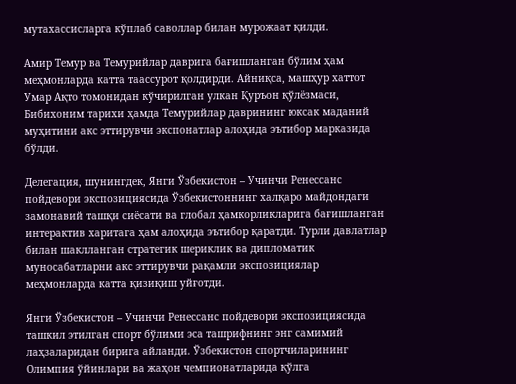мутахассисларга кўплаб саволлар билан мурожаат қилди.

Амир Темур ва Темурийлар даврига бағишланган бўлим ҳам меҳмонларда катта таассурот қолдирди. Айниқса, машҳур хаттот Умар Ақто томонидан кўчирилган улкан Қуръон қўлёзмаси, Бибихоним тарихи ҳамда Темурийлар даврининг юксак маданий муҳитини акс эттирувчи экспонатлар алоҳида эътибор марказида бўлди.

Делегация, шунингдек, Янги Ўзбекистон – Учинчи Ренессанс пойдевори экспозициясида Ўзбекистоннинг халқаро майдондаги замонавий ташқи сиёсати ва глобал ҳамкорликларига бағишланган интерактив харитага ҳам алоҳида эътибор қаратди. Турли давлатлар билан шаклланган стратегик шериклик ва дипломатик муносабатларни акс эттирувчи рақамли экспозициялар меҳмонларда катта қизиқиш уйғотди.

Янги Ўзбекистон – Учинчи Ренессанс пойдевори экспозициясида ташкил этилган спорт бўлими эса ташрифнинг энг самимий лаҳзаларидан бирига айланди. Ўзбекистон спортчиларининг Олимпия ўйинлари ва жаҳон чемпионатларида қўлга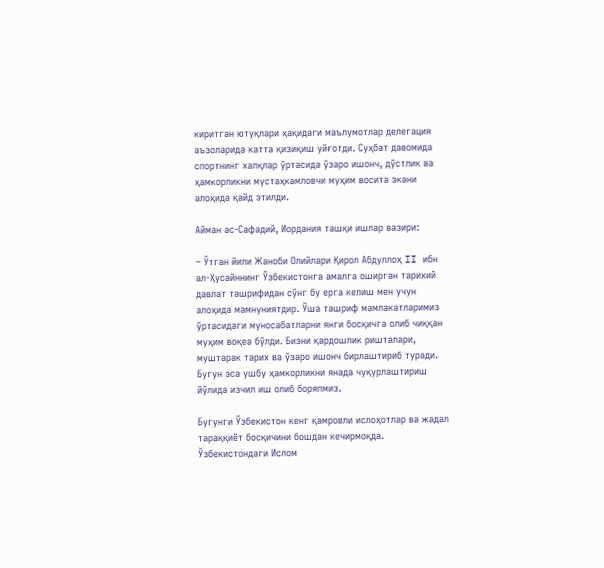киритган ютуқлари ҳақидаги маълумотлар делегация аъзоларида катта қизиқиш уйғотди. Суҳбат давомида спортнинг халқлар ўртасида ўзаро ишонч, дўстлик ва ҳамкорликни мустаҳкамловчи муҳим восита экани алоҳида қайд этилди.

Айман ас-Сафадий, Иордания ташқи ишлар вазири:

– Ўтган йили Жаноби Олийлари Қирол Абдуллоҳ II ибн ал-Ҳусайннинг Ўзбекистонга амалга оширган тарихий давлат ташрифидан сўнг бу ерга келиш мен учун алоҳида мамнуниятдир. Ўша ташриф мамлакатларимиз ўртасидаги муносабатларни янги босқичга олиб чиққан муҳим воқеа бўлди. Бизни қардошлик ришталари, муштарак тарих ва ўзаро ишонч бирлаштириб туради. Бугун эса ушбу ҳамкорликни янада чуқурлаштириш йўлида изчил иш олиб боряпмиз.

Бугунги Ўзбекистон кенг қамровли ислоҳотлар ва жадал тараққиёт босқичини бошдан кечирмоқда. Ўзбекистондаги Ислом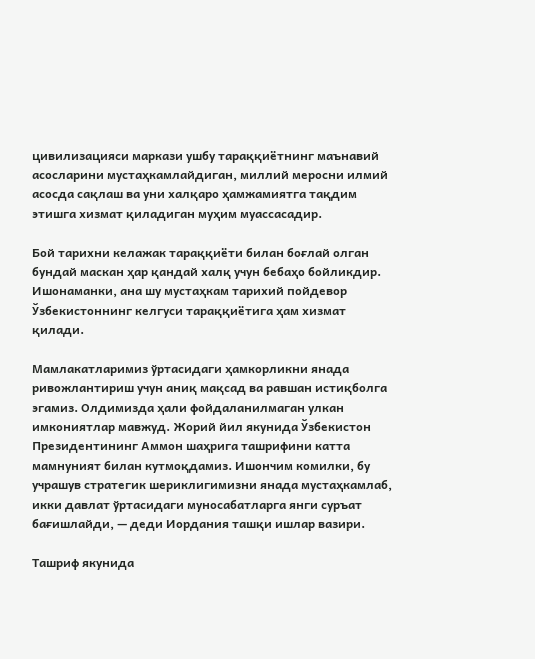цивилизацияси маркази ушбу тараққиётнинг маънавий асосларини мустаҳкамлайдиган, миллий меросни илмий асосда сақлаш ва уни халқаро ҳамжамиятга тақдим этишга хизмат қиладиган муҳим муассасадир.

Бой тарихни келажак тараққиёти билан боғлай олган бундай маскан ҳар қандай халқ учун бебаҳо бойликдир. Ишонаманки, ана шу мустаҳкам тарихий пойдевор Ўзбекистоннинг келгуси тараққиётига ҳам хизмат қилади.

Мамлакатларимиз ўртасидаги ҳамкорликни янада ривожлантириш учун аниқ мақсад ва равшан истиқболга эгамиз. Олдимизда ҳали фойдаланилмаган улкан имкониятлар мавжуд. Жорий йил якунида Ўзбекистон Президентининг Аммон шаҳрига ташрифини катта мамнуният билан кутмоқдамиз. Ишончим комилки, бу учрашув стратегик шериклигимизни янада мустаҳкамлаб, икки давлат ўртасидаги муносабатларга янги суръат бағишлайди, — деди Иордания ташқи ишлар вазири.

Ташриф якунида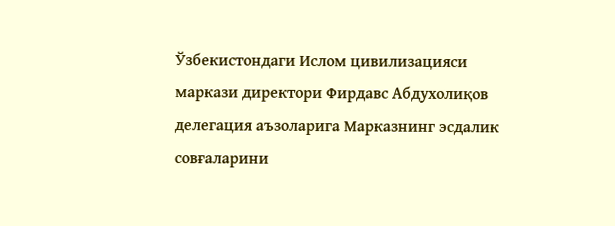Ўзбекистондаги Ислом цивилизацияси маркази директори Фирдавс Абдухолиқов делегация аъзоларига Марказнинг эсдалик совғаларини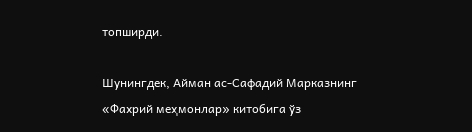топширди.

Шунингдек, Айман ас-Сафадий Марказнинг «Фахрий меҳмонлар» китобига ўз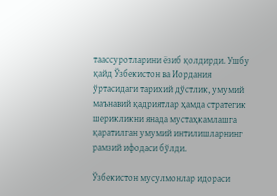таассуротларини ёзиб қолдирди. Ушбу қайд Ўзбекистон ва Иордания ўртасидаги тарихий дўстлик, умумий маънавий қадриятлар ҳамда стратегик шерикликни янада мустаҳкамлашга қаратилган умумий интилишларнинг рамзий ифодаси бўлди.

Ўзбекистон мусулмонлар идораси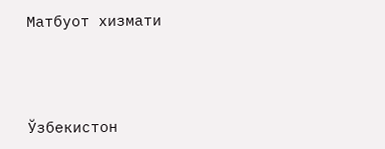Матбуот хизмати



Ўзбекистон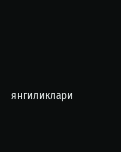янгиликлари